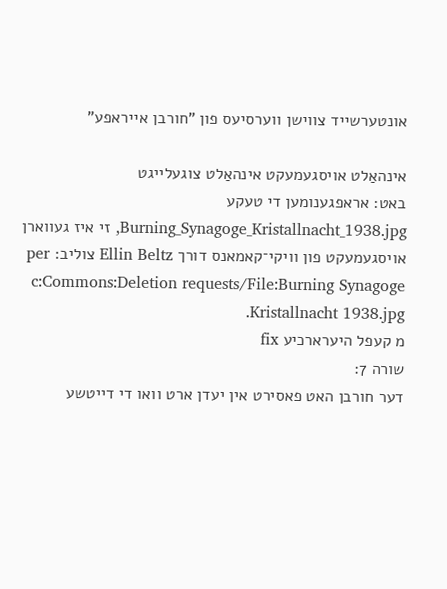אונטערשייד צווישן ווערסיעס פון "חורבן אייראפע"

אינהאַלט אויסגעמעקט אינהאַלט צוגעלייגט
באט: אראפגענומען די טעקע Burning_Synagoge_Kristallnacht_1938.jpg, זי איז געווארן אויסגעמעקט פון וויקי־קאמאנס דורך Ellin Beltz צוליב: per c:Commons:Deletion requests/File:Burning Synagoge Kristallnacht 1938.jpg.
מ קעפל היערארכיע fix
שורה 7:
דער חורבן האט פאסירט אין יעדן ארט וואו די דייטשע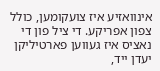אינוואזיע איז צועקומען, כולל צפון אפריקע. די ציל פון די נאציס איז געווען פארטיליקן יעדן ייד,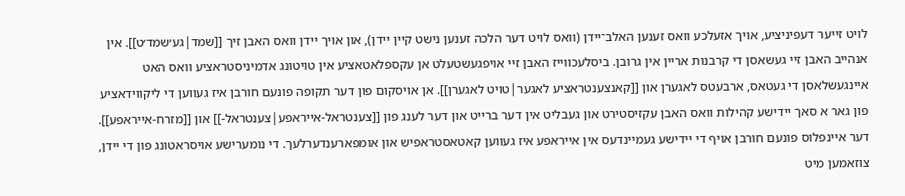לויט זייער דעפיניציע, אויך אזעלכע וואס זענען האלב־יידן (וואס לויט דער הלכה זענען נישט קיין יידן), און אויך יידן וואס האבן זיך [[שמד|גע׳שמד׳ט]]. אין אנהייב האבן זיי געשאסן די קרבנות אריין אין גרובן. ביסלעכווייז האבן זיי אויפגעשטעלט אן עקספלאטאציע אין טויטונג אדמיניסטראציע וואס האט איינגעשלאסן די געטאס, ארבעטס לאגערן און [[קאנצענטראציע לאגער|טויט לאגערן]]. אן אויסקום פון דער תקופה פונעם חורבן איז געווען די ליקווידאציע פון גאר א סאך יידישע קהילות וואס האבן עקזיסטירט און געבליט אין דער ברייט און דער לענג פון [[צענטראל-אייראפע|צענטראל-]] און [[מזרח-אייראפע]]. דער איינפלוס פונעם חורבן אויף די יידישע געמיינדעס אין אייראפע איז געווען קאטאסטראפיש און אומפארענדערלעך. די נומערישע אויסראטונג פון די יידן, צוזאמען מיט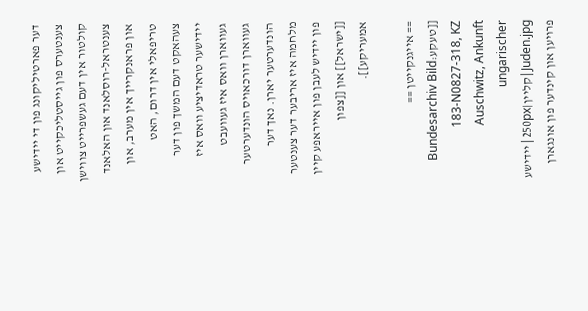דער פארטיליקונג פון די יידישע צענטערס פון גייסטליכקייט און קולטור אין דעם געשפרייט צווישן צענטראל-רוסלאנד און האלאנד און פראנקרייך אין מערב, און טריפאלי אין דרום, האט צעהאקט דעם המשך פון דער יידישער טראדיציע וואס איז געווארן וואס איז געוועבט געווארן דורכאויס הונדערטער הונדערטער יארן. נאך דער מלחמה איז אריבער דער צענטער פון יידיש לעבן פון אייראפע קיין [[ישראל]] און [[צפון אמעריקע]].

== אייגנקייטן ==
[[טעקע:Bundesarchiv Bild 183-N0827-318, KZ Auschwitz, Ankunft ungarischer Juden.jpg|קליין|250px|יידישע פרויען און קינדער פון אונגארן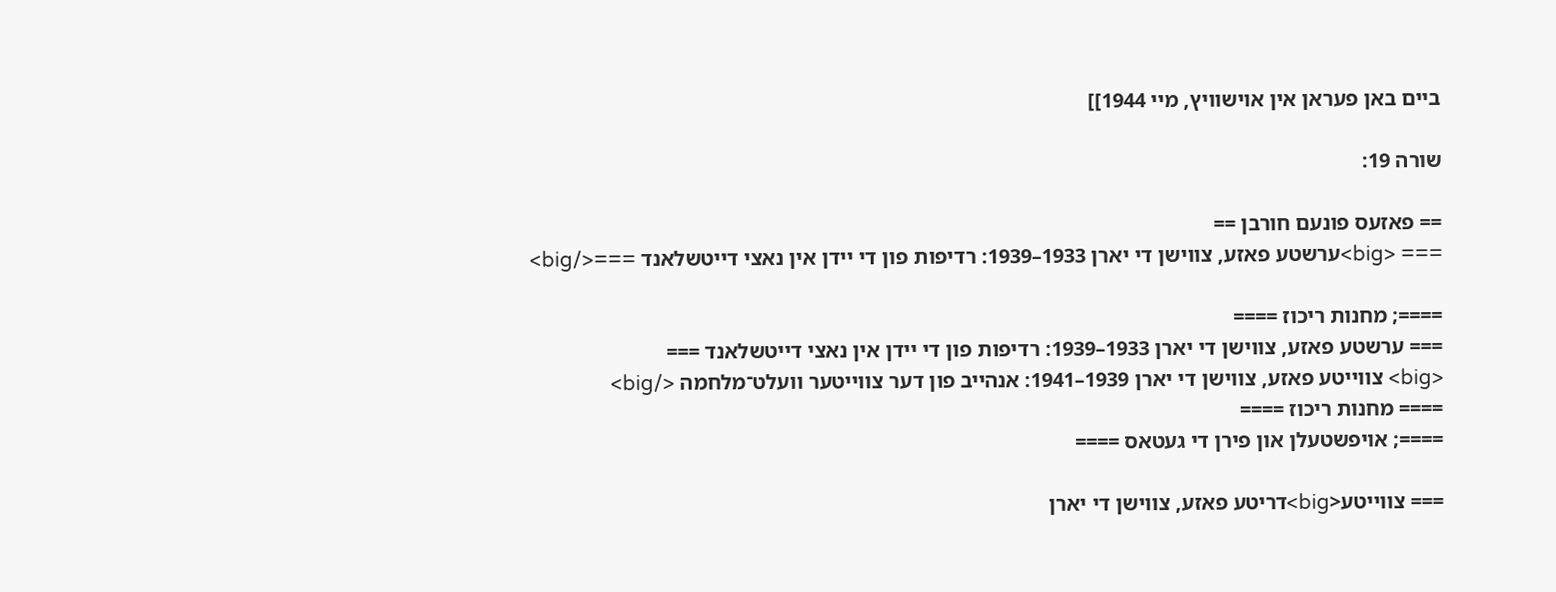ביים באן פעראן אין אוישוויץ, מיי 1944]]

שורה 19:

== פאזעס פונעם חורבן ==
=== <big>ערשטע פאזע, צווישן די יארן 1933–1939: רדיפות פון די יידן אין נאצי דייטשלאנד ===</big>

====; מחנות ריכוז ====
=== ערשטע פאזע, צווישן די יארן 1933–1939: רדיפות פון די יידן אין נאצי דייטשלאנד ===
<big> צווייטע פאזע, צווישן די יארן 1939–1941: אנהייב פון דער צווייטער וועלט־מלחמה </big>
==== מחנות ריכוז ====
====; אויפשטעלן און פירן די געטאס ====

=== צווייטע<big>דריטע פאזע, צווישן די יארן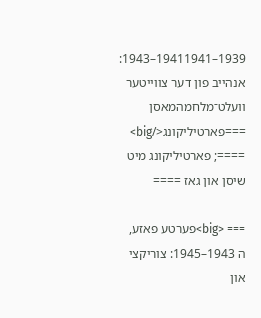1939–19411941–1943: אנהייב פון דער צווייטער וועלט־מלחמהמאסן ===פארטיליקונג</big>
====; פארטיליקונג מיט שיסן און גאז ====

=== <big>פערטע פאזע, ה 1943–1945: צוריקצי און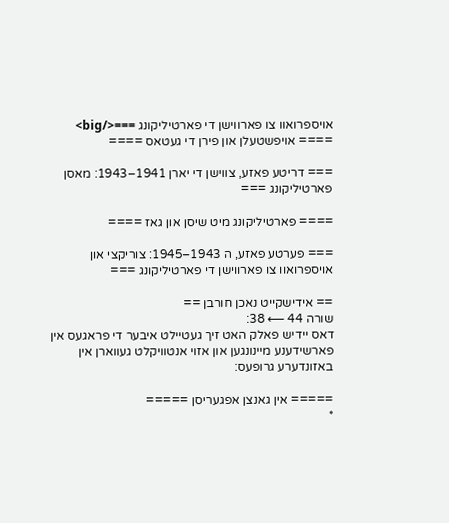אויספרואוו צו פארווישן די פארטיליקונג ===</big>
==== אויפשטעלן און פירן די געטאס ====

=== דריטע פאזע, צווישן די יארן 1941–1943: מאסן פארטיליקונג ===

==== פארטיליקונג מיט שיסן און גאז ====

=== פערטע פאזע, ה 1943–1945: צוריקצי און אויספרואוו צו פארווישן די פארטיליקונג ===

== אידישקייט נאכן חורבן ==
שורה 44 ⟵ 38:
דאס יידיש פאלק האט זיך געטיילט איבער די פראגעס אין פארשידענע מיינונגען און אזוי אנטוויקלט געווארן אין באזונדערע גרופעס:

===== אין גאנצן אפגעריסן =====
*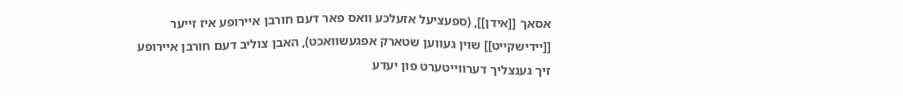אסאך [[אידן]], (ספעציעל אזעלכע וואס פאר דעם חורבן איירופע איז זייער [[יידישקייט]] שוין געווען שטארק אפגעשוואכט), האבן צוליב דעם חורבן איירופע זיך גענצליך דערווייטערט פון יעדע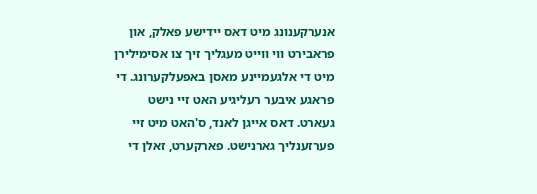אנערקענונג מיט דאס יידישע פאלק, און פראבירט ווי ווייט מעגליך זיך צו אסימילירן מיט די אלגעמיינע מאסן באפעלקערונג. די פראגע איבער רעליגיע האט זיי נישט געארט. דאס אייגן לאנד, ס'האט מיט זיי פערזענליך גארנישט. פארקערט, זאלן די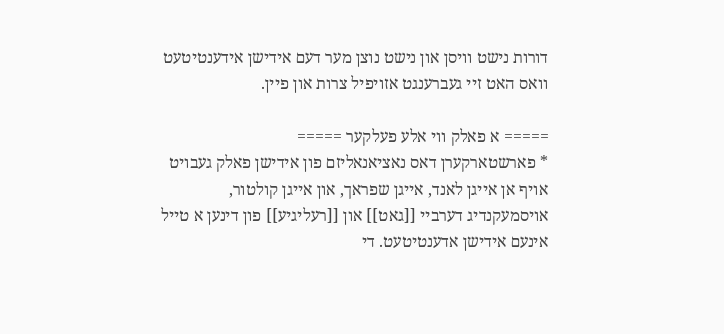דורות נישט וויסן און נישט נוצן מער דעם אידישן אידענטיטעט וואס האט זיי געברענגט אזויפיל צרות און פיין.

===== א פאלק ווי אלע פעלקער =====
* פארשטארקערן דאס נאציאנאליזם פון אידישן פאלק געבויט אויף אן אייגן לאנד, אייגן שפראך, און אייגן קולטור, אויסמעקנדיג דערביי [[גאט]] און [[רעליגיע]] פון דינען א טייל אינעם אידישן אדענטיטעט. די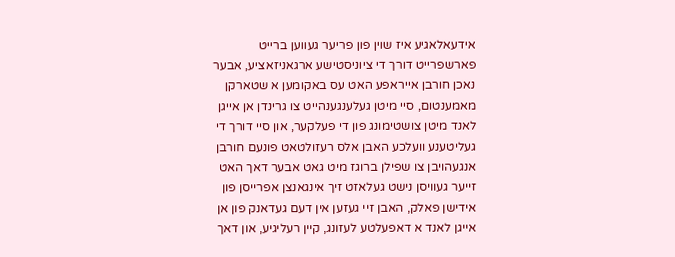אידעאלאגיע איז שוין פון פריער געווען ברייט פארשפרייט דורך די ציוניסטישע ארגאניזאציע, אבער נאכן חורבן אייראפע האט עס באקומען א שטארקן מאמענטום, סיי מיטן געלענגענהייט צו גרינדן אן אייגן לאנד מיטן צושטימונג פון די פעלקער, און סיי דורך די געליטענע וועלכע האבן אלס רעזולטאט פונעם חורבן אנגעהויבן צו שפילן ברוגז מיט גאט אבער דאך האט זייער געוויסן נישט געלאזט זיך אינגאנצן אפרייסן פון אידישן פאלק, האבן זיי געזען אין דעם געדאנק פון אן אייגן לאנד א דאפעלטע לעזונג, קיין רעליגיע, און דאך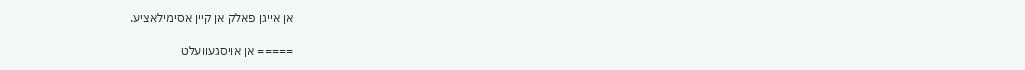אן אייגן פאלק אן קיין אסימילאציע.

===== אן אויסגעוועלט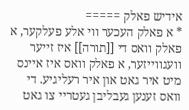אידיש פאלק =====
* א פאלק העכער ווי אלע פעלקער, א פאלק וואס די [[תורה]] איז זייער וועגווייזער, א פאלק וואס איז איינס מיט איר גאט און איר רעליגיע. די וואס זענען געבליבן געטריי צו גאט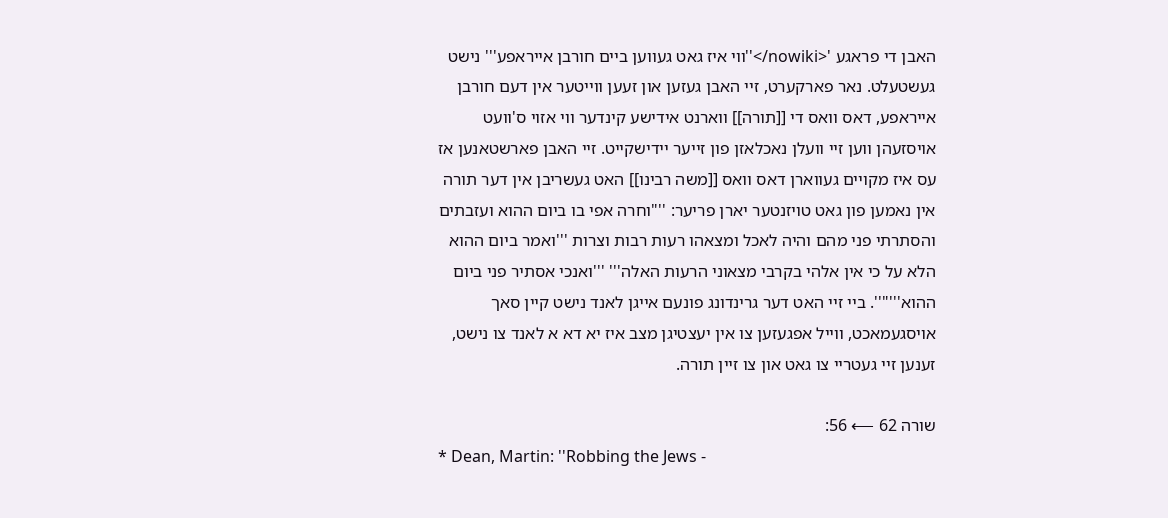האבן די פראגע '<nowiki/>''ווי איז גאט געווען ביים חורבן אייראפע''' נישט געשטעלט. נאר פארקערט, זיי האבן געזען און זעען ווייטער אין דעם חורבן אייראפע, דאס וואס די [[תורה]] ווארנט אידישע קינדער ווי אזוי ס'וועט אויסזעהן ווען זיי וועלן נאכלאזן פון זייער יידישקייט. זיי האבן פארשטאנען אז עס איז מקויים געווארן דאס וואס [[משה רבינו]] האט געשריבן אין דער תורה אין נאמען פון גאט טויזנטער יארן פריער: ''"וחרה אפי בו ביום ההוא ועזבתים והסתרתי פני מהם והיה לאכל ומצאהו רעות רבות וצרות '''ואמר ביום ההוא הלא על כי אין אלהי בקרבי מצאוני הרעות האלה''' '''ואנכי אסתיר פני ביום ההוא'''"''. ביי זיי האט דער גרינדונג פונעם אייגן לאנד נישט קיין סאך אויסגעמאכט, ווייל אפגעזען צו אין יעצטיגן מצב איז יא דא א לאנד צו נישט, זענען זיי געטריי צו גאט און צו זיין תורה.

שורה 62 ⟵ 56:
* Dean, Martin: ''Robbing the Jews -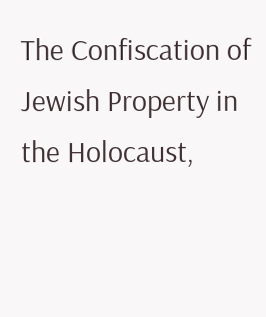The Confiscation of Jewish Property in the Holocaust,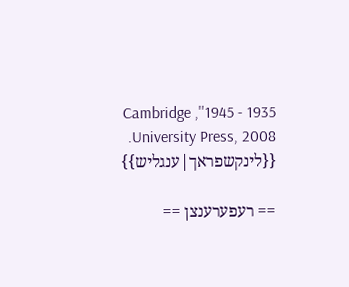1935 - 1945'', Cambridge University Press, 2008. {{לינקשפראך|ענגליש}}

== רעפערענצן ==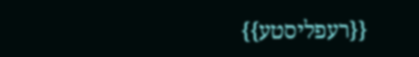{{רעפליסטע}}